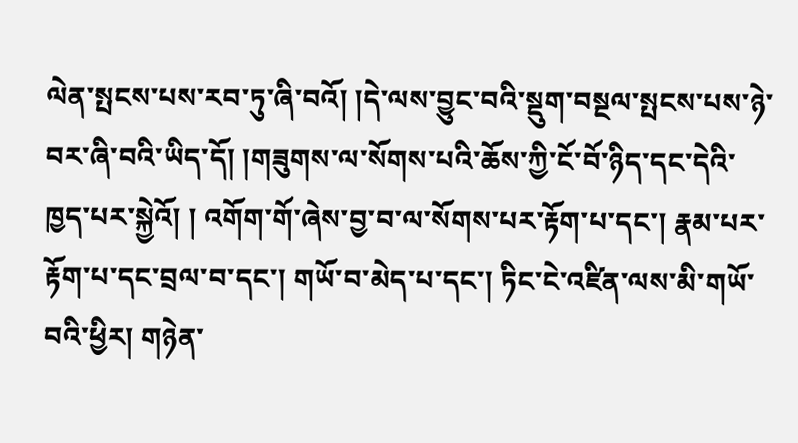ལེན་སྤངས་པས་རབ་ཏུ་ཞི་བའོ། །དེ་ལས་བྱུང་བའི་སྡུག་བསྔལ་སྤངས་པས་ཉེ་བར་ཞི་བའི་ཡིད་དོ། །གཟུགས་ལ་སོགས་པའི་ཆོས་ཀྱི་ངོ་བོ་ཉིད་དང་དེའི་ཁྱད་པར་སྐྱེའོ། ། འགོག་གོ་ཞེས་བྱ་བ་ལ་སོགས་པར་རྟོག་པ་དང་། རྣམ་པར་རྟོག་པ་དང་བྲལ་བ་དང་། གཡོ་བ་མེད་པ་དང་། ཏིང་ངེ་འཛིན་ལས་མི་གཡོ་བའི་ཕྱིར། གཉེན་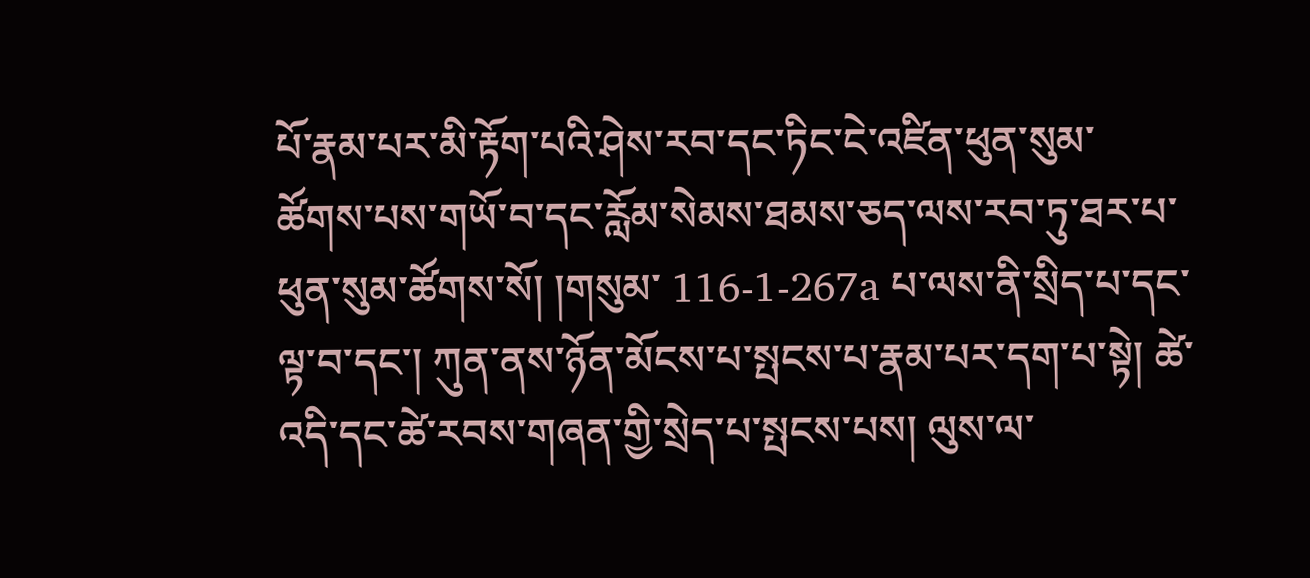པོ་རྣམ་པར་མི་རྟོག་པའི་ཤེས་རབ་དང་ཏིང་ངེ་འཛིན་ཕུན་སུམ་ཚོགས་པས་གཡོ་བ་དང་རློམ་སེམས་ཐམས་ཅད་ལས་རབ་ཏུ་ཐར་པ་ཕུན་སུམ་ཚོགས་སོ། །གསུམ་ 116-1-267a པ་ལས་ནི་སྲིད་པ་དང་ལྟ་བ་དང་། ཀུན་ནས་ཉོན་མོངས་པ་སྤངས་པ་རྣམ་པར་དག་པ་སྟེ། ཚེ་འདི་དང་ཚེ་རབས་གཞན་གྱི་སྲེད་པ་སྤངས་པས། ལུས་ལ་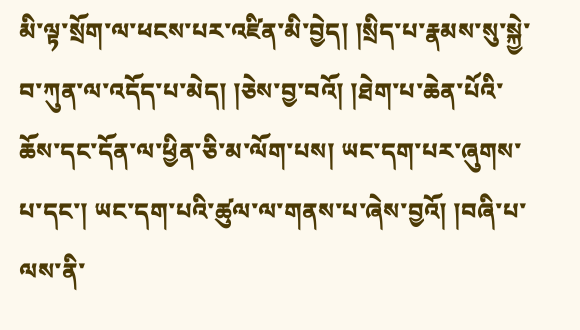མི་ལྟ་སྲོག་ལ་ཕངས་པར་འཛིན་མི་བྱེད། །སྲིད་པ་རྣམས་སུ་སྐྱེ་བ་ཀུན་ལ་འདོད་པ་མེད། །ཅེས་བྱ་བའོ། །ཐེག་པ་ཆེན་པོའི་ ཆོས་དང་དོན་ལ་ཕྱིན་ཅི་མ་ལོག་པས། ཡང་དག་པར་ཞུགས་པ་དང་། ཡང་དག་པའི་ཚུལ་ལ་གནས་པ་ཞེས་བྱའོ། །བཞི་པ་ལས་ནི་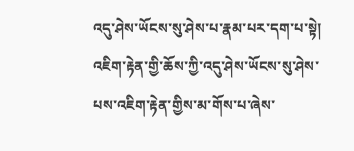འདུ་ཤེས་ཡོངས་སུ་ཤེས་པ་རྣམ་པར་དག་པ་སྟེ། འཇིག་རྟེན་གྱི་ཆོས་ཀྱི་འདུ་ཤེས་ཡོངས་སུ་ཤེས་པས་འཇིག་རྟེན་གྱིས་མ་གོས་པ་ཞེས་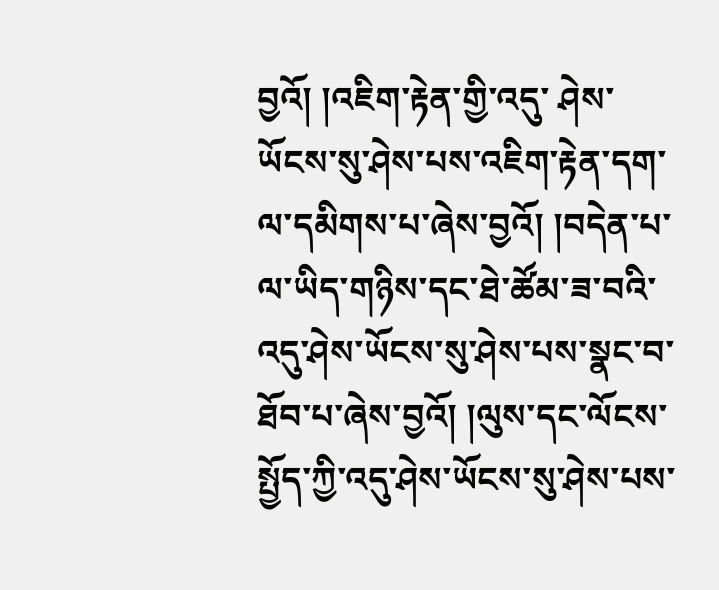བྱའོ། །འཇིག་རྟེན་གྱི་འདུ་ ཤེས་ཡོངས་སུ་ཤེས་པས་འཇིག་རྟེན་དག་ལ་དམིགས་པ་ཞེས་བྱའོ། །བདེན་པ་ལ་ཡིད་གཉིས་དང་ཐེ་ཚོམ་ཟ་བའི་འདུ་ཤེས་ཡོངས་སུ་ཤེས་པས་སྣང་བ་ཐོབ་པ་ཞེས་བྱའོ། །ལུས་དང་ལོངས་སྤྱོད་ཀྱི་འདུ་ཤེས་ཡོངས་སུ་ཤེས་པས་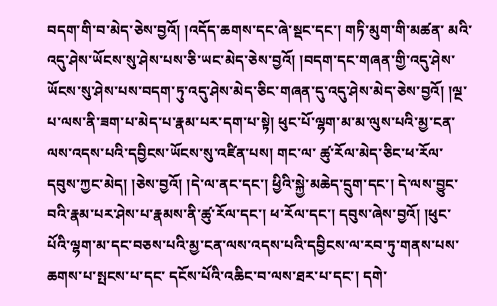བདག་གི་བ་མེད་ཅེས་བྱའོ། །འདོད་ཆགས་དང་ཞེ་སྡང་དང་། གཏི་མུག་གི་མཚན་ མའི་འདུ་ཤེས་ཡོངས་སུ་ཤེས་པས་ཅི་ཡང་མེད་ཅེས་བྱའོ། །བདག་དང་གཞན་གྱི་འདུ་ཤེས་ཡོངས་སུ་ཤེས་པས་བདག་ཏུ་འདུ་ཤེས་མེད་ཅིང་གཞན་དུ་འདུ་ཤེས་མེད་ཅེས་བྱའོ། །ལྔ་པ་ལས་ནི་ཟག་པ་མེད་པ་རྣམ་པར་དག་པ་སྟེ། ཕུང་པོ་ལྷག་མ་མ་ལུས་པའི་མྱ་ངན་ལས་འདས་པའི་དབྱིངས་ཡོངས་སུ་འཛིན་པས། གང་ལ་ ཚུ་རོལ་མེད་ཅིང་ཕ་རོལ་དབུས་ཀྱང་མེད། །ཅེས་བྱའོ། །དེ་ལ་ནང་དང་། ཕྱིའི་སྐྱེ་མཆེད་དྲུག་དང་། དེ་ལས་བྱུང་བའི་རྣམ་པར་ཤེས་པ་རྣམས་ནི་ཚུ་རོལ་དང་། ཕ་རོལ་དང་། དབུས་ཞེས་བྱའོ། །ཕུང་པོའི་ལྷག་མ་དང་བཅས་པའི་མྱ་ངན་ལས་འདས་པའི་དབྱིངས་ལ་རབ་ཏུ་གནས་པས་ཆགས་པ་སྤངས་པ་དང་ དངོས་པོའི་འཆིང་བ་ལས་ཐར་པ་དང་། དགེ་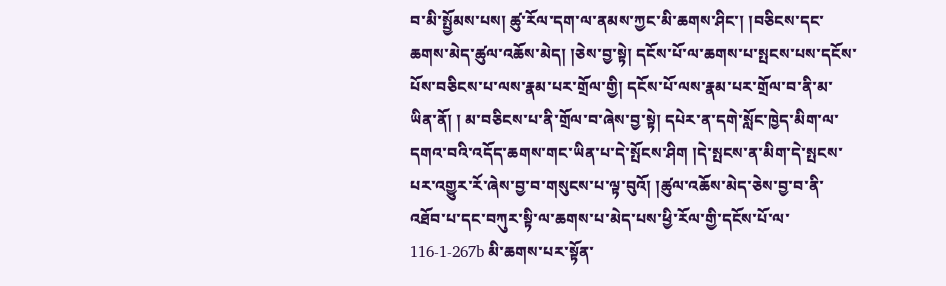བ་མི་སྤྱོམས་པས། ཚུ་རོལ་དག་ལ་ནམས་ཀྱང་མི་ཆགས་ཤིང་། །བཅིངས་དང་ཆགས་མེད་ཚུལ་འཆོས་མེད། །ཅེས་བྱ་སྟེ། དངོས་པོ་ལ་ཆགས་པ་སྤངས་པས་དངོས་པོས་བཅིངས་པ་ལས་རྣམ་པར་གྲོལ་གྱི། དངོས་པོ་ལས་རྣམ་པར་གྲོལ་བ་ནི་མ་ཡིན་ནོ། ། མ་བཅིངས་པ་ནི་གྲོལ་བ་ཞེས་བྱ་སྟེ། དཔེར་ན་དགེ་སློང་ཁྱེད་མིག་ལ་དགའ་བའི་འདོད་ཆགས་གང་ཡིན་པ་དེ་སྤོངས་ཤིག །དེ་སྤངས་ན་མིག་དེ་སྤངས་པར་འགྱུར་རོ་ཞེས་བྱ་བ་གསུངས་པ་ལྟ་བུའོ། །ཚུལ་འཆོས་མེད་ཅེས་བྱ་བ་ནི་འཐོབ་པ་དང་བཀུར་སྟི་ལ་ཆགས་པ་མེད་པས་ཕྱི་རོལ་གྱི་དངོས་པོ་ལ་ 116-1-267b མི་ཆགས་པར་སྟོན་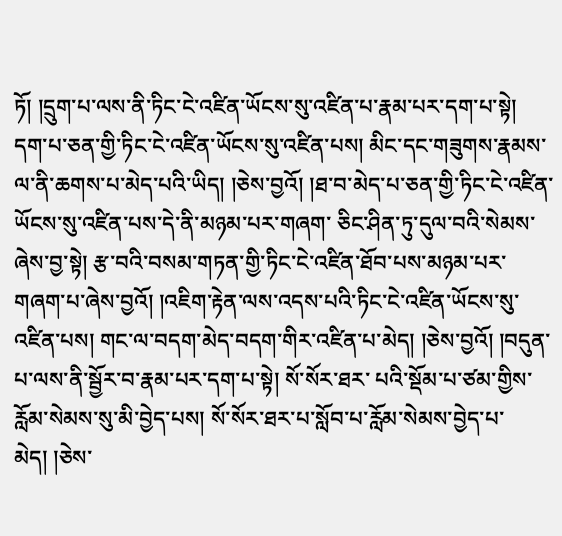ཏོ། །དྲུག་པ་ལས་ནི་ཏིང་ངེ་འཛིན་ཡོངས་སུ་འཛིན་པ་རྣམ་པར་དག་པ་སྟེ། དག་པ་ཅན་གྱི་ཏིང་ངེ་འཛིན་ཡོངས་སུ་འཛིན་པས། མིང་དང་གཟུགས་རྣམས་ལ་ནི་ཆགས་པ་མེད་པའི་ཡིད། །ཅེས་བྱའོ། །ཐ་བ་མེད་པ་ཅན་གྱི་ཏིང་ངེ་འཛིན་ཡོངས་སུ་འཛིན་པས་དེ་ནི་མཉམ་པར་གཞག་ ཅིང་ཤིན་ཏུ་དུལ་བའི་སེམས་ཞེས་བྱ་སྟེ། རྩ་བའི་བསམ་གཏན་གྱི་ཏིང་ངེ་འཛིན་ཐོབ་པས་མཉམ་པར་གཞག་པ་ཞེས་བྱའོ། །འཇིག་རྟེན་ལས་འདས་པའི་ཏིང་ངེ་འཛིན་ཡོངས་སུ་འཛིན་པས། གང་ལ་བདག་མེད་བདག་གིར་འཛིན་པ་མེད། །ཅེས་བྱའོ། །བདུན་པ་ལས་ནི་སྦྱོར་བ་རྣམ་པར་དག་པ་སྟེ། སོ་སོར་ཐར་ པའི་སྡོམ་པ་ཙམ་གྱིས་རློམ་སེམས་སུ་མི་བྱེད་པས། སོ་སོར་ཐར་པ་སློབ་པ་རློམ་སེམས་བྱེད་པ་མེད། །ཅེས་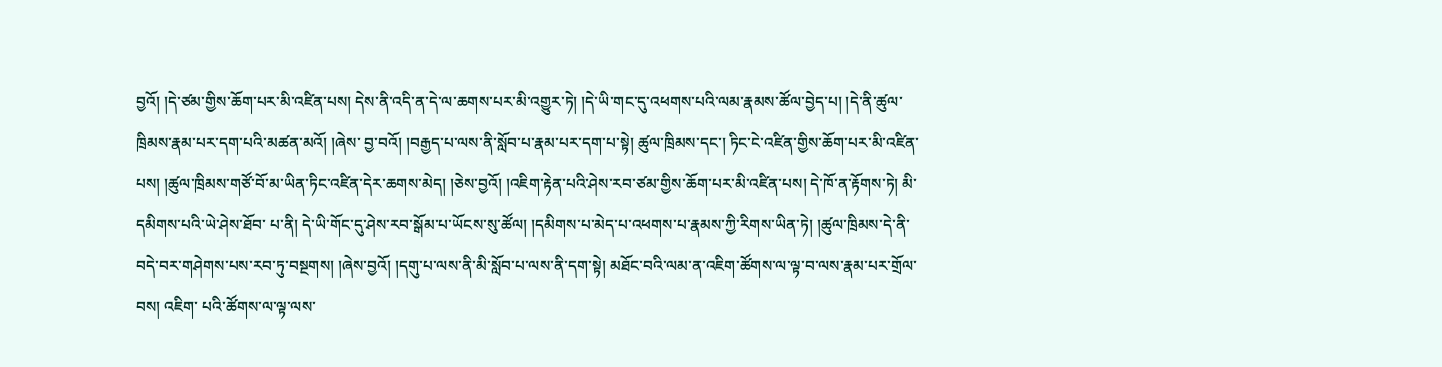བྱའོ། །དེ་ཙམ་གྱིས་ཆོག་པར་མི་འཛིན་པས། དེས་ནི་འདི་ན་དེ་ལ་ཆགས་པར་མི་འགྱུར་ཏེ། །དེ་ཡི་གང་དུ་འཕགས་པའི་ལམ་རྣམས་ཚོལ་བྱེད་པ། །དེ་ནི་ཚུལ་ཁྲིམས་རྣམ་པར་དག་པའི་མཚན་མའོ། །ཞེས་ བྱ་བའོ། །བརྒྱད་པ་ལས་ནི་སློབ་པ་རྣམ་པར་དག་པ་སྟེ། ཚུལ་ཁྲིམས་དང་། ཏིང་ངེ་འཛིན་གྱིས་ཆོག་པར་མི་འཛིན་པས། །ཚུལ་ཁྲིམས་གཙོ་བོ་མ་ཡིན་ཏིང་འཛིན་དེར་ཆགས་མེད། །ཅེས་བྱའོ། །འཇིག་རྟེན་པའི་ཤེས་རབ་ཙམ་གྱིས་ཆོག་པར་མི་འཛིན་པས། དེ་ཁོ་ན་རྟོགས་ཏེ། མི་དམིགས་པའི་ཡེ་ཤེས་ཐོབ་ པ་ནི། དེ་ཡི་གོང་དུ་ཤེས་རབ་སྒོམ་པ་ཡོངས་སུ་ཚོལ། །དམིགས་པ་མེད་པ་འཕགས་པ་རྣམས་ཀྱི་རིགས་ཡིན་ཏེ། །ཚུལ་ཁྲིམས་དེ་ནི་བདེ་བར་གཤེགས་པས་རབ་ཏུ་བསྔགས། །ཞེས་བྱའོ། །དགུ་པ་ལས་ནི་མི་སློབ་པ་ལས་ནི་དག་སྟེ། མཐོང་བའི་ལམ་ན་འཇིག་ཚོགས་ལ་ལྟ་བ་ལས་རྣམ་པར་གྲོལ་བས། འཇིག་ པའི་ཚོགས་ལ་ལྟ་ལས་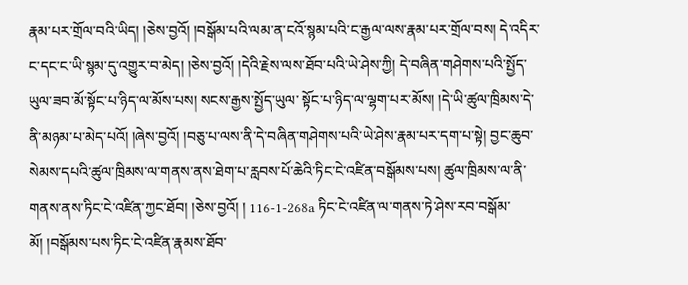རྣམ་པར་གྲོལ་བའི་ཡིད། །ཅེས་བྱའོ། །བསྒོམ་པའི་ལམ་ན་ངའོ་སྙམ་པའི་ང་རྒྱལ་ལས་རྣམ་པར་གྲོལ་བས། དེ་འདིར་ང་དང་ང་ཡི་སྙམ་དུ་འགྱུར་བ་མེད། །ཅེས་བྱའོ། །དེའི་རྗེས་ལས་ཐོབ་པའི་ཡེ་ཤེས་ཀྱི། དེ་བཞིན་གཤེགས་པའི་སྤྱོད་ཡུལ་ཟབ་མོ་སྟོང་པ་ཉིད་ལ་མོས་པས། སངས་རྒྱས་སྤྱོད་ཡུལ་ སྟོང་པ་ཉིད་ལ་ལྷག་པར་མོས། །དེ་ཡི་ཚུལ་ཁྲིམས་དེ་ནི་མཉམ་པ་མེད་པའོ། །ཞེས་བྱའོ། །བཅུ་པ་ལས་ནི་དེ་བཞིན་གཤེགས་པའི་ཡེ་ཤེས་རྣམ་པར་དག་པ་སྟེ། བྱང་ཆུབ་སེམས་དཔའི་ཚུལ་ཁྲིམས་ལ་གནས་ནས་ཐེག་པ་རླབས་པོ་ཆེའི་ཏིང་ངེ་འཛིན་བསྒོམས་པས། ཚུལ་ཁྲིམས་ལ་ནི་གནས་ནས་ཏིང་ངེ་འཛིན་ཀྱང་ཐོབ། །ཅེས་བྱའོ། ། 116-1-268a ཏིང་ངེ་འཛིན་ལ་གནས་ཏེ་ཤེས་རབ་བསྒོམ་མོ། །བསྒོམས་པས་ཏིང་ངེ་འཛིན་རྣམས་ཐོབ་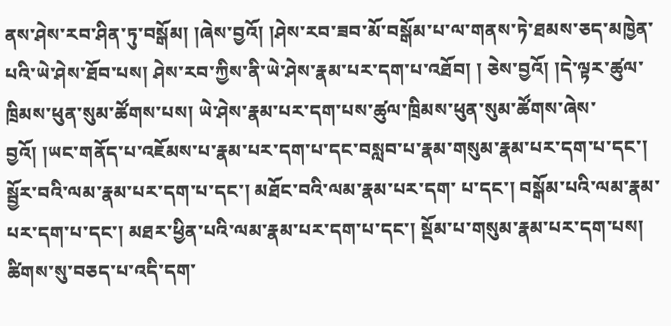ནས་ཤེས་རབ་ཤིན་ཏུ་བསྒོམ། །ཞེས་བྱའོ། །ཤེས་རབ་ཟབ་མོ་བསྒོམ་པ་ལ་གནས་ཏེ་ཐམས་ཅད་མཁྱེན་པའི་ཡེ་ཤེས་ཐོབ་པས། ཤེས་རབ་ཀྱིས་ནི་ཡེ་ཤེས་རྣམ་པར་དག་པ་འཐོབ། ། ཅེས་བྱའོ། །དེ་ལྟར་ཚུལ་ཁྲིམས་ཕུན་སུམ་ཚོགས་པས། ཡེ་ཤེས་རྣམ་པར་དག་པས་ཚུལ་ཁྲིམས་ཕུན་སུམ་ཚོགས་ཞེས་བྱའོ། །ཡང་གནོད་པ་འཇོམས་པ་རྣམ་པར་དག་པ་དང་བསླབ་པ་རྣམ་གསུམ་རྣམ་པར་དག་པ་དང་། སྦྱོར་བའི་ལམ་རྣམ་པར་དག་པ་དང་། མཐོང་བའི་ལམ་རྣམ་པར་དག་ པ་དང་། བསྒོམ་པའི་ལམ་རྣམ་པར་དག་པ་དང་། མཐར་ཕྱིན་པའི་ལམ་རྣམ་པར་དག་པ་དང་། སྡོམ་པ་གསུམ་རྣམ་པར་དག་པས། ཚིགས་སུ་བཅད་པ་འདི་དག་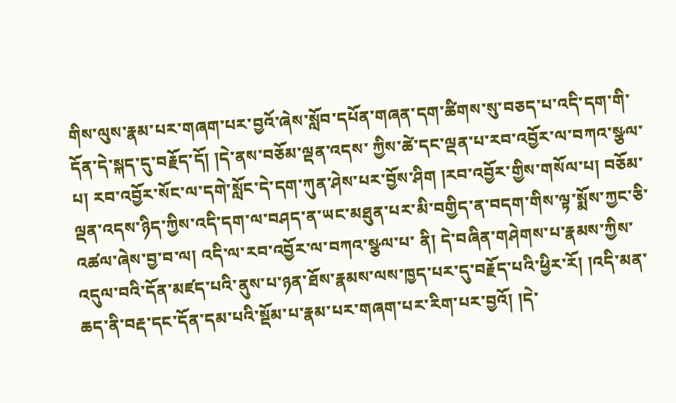གིས་ལུས་རྣམ་པར་གཞག་པར་བྱའོ་ཞེས་སློབ་དཔོན་གཞན་དག་ཚིགས་སུ་བཅད་པ་འདི་དག་གི་དོན་དེ་སྐད་དུ་བརྗོད་དོ། །དེ་ནས་བཅོམ་ལྡན་འདས་ ཀྱིས་ཚེ་དང་ལྡན་པ་རབ་འབྱོར་ལ་བཀའ་སྩལ་པ། རབ་འབྱོར་སོང་ལ་དགེ་སློང་དེ་དག་ཀུན་ཤེས་པར་བྱོས་ཤིག །རབ་འབྱོར་གྱིས་གསོལ་པ། བཅོམ་ལྡན་འདས་ཉིད་ཀྱིས་འདི་དག་ལ་བཤད་ན་ཡང་མཐུན་པར་མི་བགྱིད་ན་བདག་གིས་ལྟ་སྨོས་ཀྱང་ཅི་འཚལ་ཞེས་བྱ་བ་ལ། འདི་ལ་རབ་འབྱོར་ལ་བཀའ་སྩལ་པ་ ནི། དེ་བཞིན་གཤེགས་པ་རྣམས་ཀྱིས་འདུལ་བའི་དོན་མཛད་པའི་ནུས་པ་ཉན་ཐོས་རྣམས་ལས་ཁྱད་པར་དུ་བརྗོད་པའི་ཕྱིར་རོ། །འདི་མན་ཆད་ནི་བརྡ་དང་དོན་དམ་པའི་སྡོམ་པ་རྣམ་པར་གཞག་པར་རིག་པར་བྱའོ། །དེ་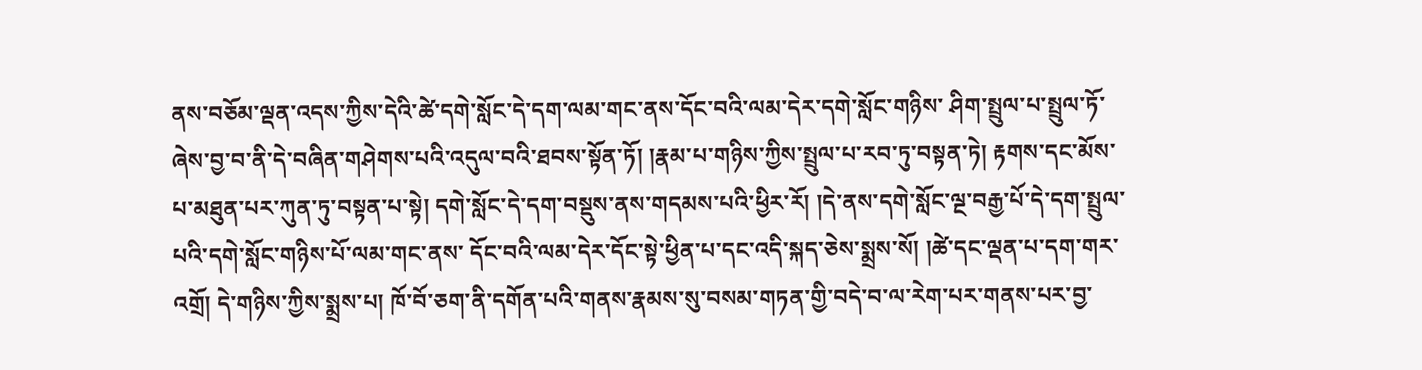ནས་བཅོམ་ལྡན་འདས་ཀྱིས་དེའི་ཚེ་དགེ་སློང་དེ་དག་ལམ་གང་ནས་དོང་བའི་ལམ་དེར་དགེ་སློང་གཉིས་ ཤིག་སྤྲུལ་པ་སྤྲུལ་ཏོ་ཞེས་བྱ་བ་ནི་དེ་བཞིན་གཤེགས་པའི་འདུལ་བའི་ཐབས་སྟོན་ཏོ། །རྣམ་པ་གཉིས་ཀྱིས་སྤྲུལ་པ་རབ་ཏུ་བསྟན་ཏེ། རྟགས་དང་མོས་པ་མཐུན་པར་ཀུན་ཏུ་བསྟན་པ་སྟེ། དགེ་སློང་དེ་དག་བསྡུས་ནས་གདམས་པའི་ཕྱིར་རོ། །དེ་ནས་དགེ་སློང་ལྔ་བརྒྱ་པོ་དེ་དག་སྤྲུལ་པའི་དགེ་སློང་གཉིས་པོ་ལམ་གང་ནས་ དོང་བའི་ལམ་དེར་དོང་སྟེ་ཕྱིན་པ་དང་འདི་སྐད་ཅེས་སྨྲས་སོ། །ཚེ་དང་ལྡན་པ་དག་གར་འགྲོ། དེ་གཉིས་ཀྱིས་སྨྲས་པ། ཁོ་བོ་ཅག་ནི་དགོན་པའི་གནས་རྣམས་སུ་བསམ་གཏན་གྱི་བདེ་བ་ལ་རེག་པར་གནས་པར་བྱ་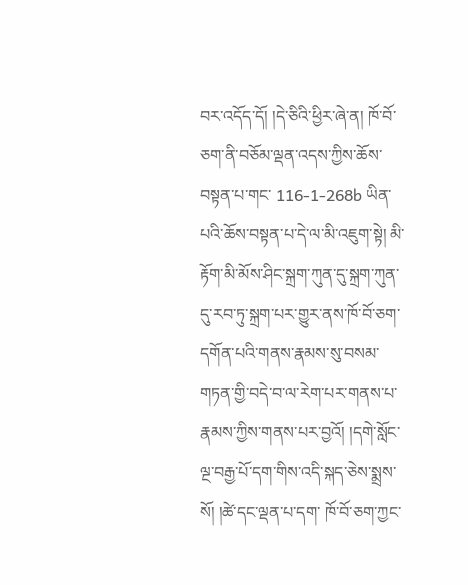བར་འདོད་དོ། །དེ་ཅིའི་ཕྱིར་ཞེ་ན། ཁོ་བོ་ཅག་ནི་བཅོམ་ལྡན་འདས་ཀྱིས་ཆོས་བསྟན་པ་གང་ 116-1-268b ཡིན་པའི་ཆོས་བསྟན་པ་དེ་ལ་མི་འཇུག་སྟེ། མི་རྟོག་མི་མོས་ཤིང་སྐྲག་ཀུན་དུ་སྐྲག་ཀུན་དུ་རབ་ཏུ་སྐྲག་པར་གྱུར་ནས་ཁོ་བོ་ཅག་དགོན་པའི་གནས་རྣམས་སུ་བསམ་གཏན་གྱི་བདེ་བ་ལ་རེག་པར་གནས་པ་རྣམས་ཀྱིས་གནས་པར་བྱའོ། །དགེ་སློང་ལྔ་བརྒྱ་པོ་དག་གིས་འདི་སྐད་ཅེས་སྨྲས་སོ། །ཚེ་དང་ལྡན་པ་དག་ ཁོ་བོ་ཅག་ཀྱང་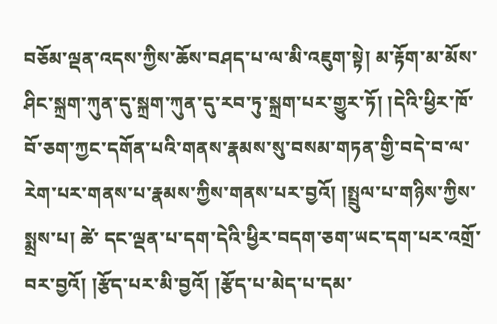བཅོམ་ལྡན་འདས་ཀྱིས་ཆོས་བཤད་པ་ལ་མི་འཇུག་སྟེ། མ་རྟོག་མ་མོས་ཤིང་སྐྲག་ཀུན་དུ་སྐྲག་ཀུན་དུ་རབ་ཏུ་སྐྲག་པར་གྱུར་ཏོ། །དེའི་ཕྱིར་ཁོ་བོ་ཅག་ཀྱང་དགོན་པའི་གནས་རྣམས་སུ་བསམ་གཏན་གྱི་བདེ་བ་ལ་རེག་པར་གནས་པ་རྣམས་ཀྱིས་གནས་པར་བྱའོ། །སྤྲུལ་པ་གཉིས་ཀྱིས་སྨྲས་པ། ཚེ་ དང་ལྡན་པ་དག་དེའི་ཕྱིར་བདག་ཅག་ཡང་དག་པར་འགྲོ་བར་བྱའོ། །རྩོད་པར་མི་བྱའོ། །རྩོད་པ་མེད་པ་དམ་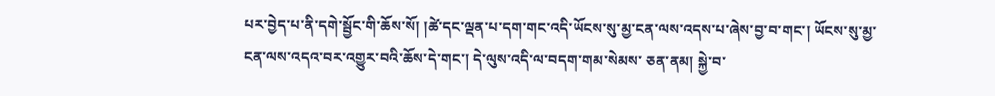པར་བྱེད་པ་ནི་དགེ་སྦྱོང་གི་ཆོས་སོ། །ཚེ་དང་ལྡན་པ་དག་གང་འདི་ཡོངས་སུ་མྱ་ངན་ལས་འདས་པ་ཞེས་བྱ་བ་གང་། ཡོངས་སུ་མྱ་ངན་ལས་འདའ་བར་འགྱུར་བའི་ཆོས་དེ་གང་། དེ་ལུས་འདི་ལ་བདག་གམ་སེམས་ ཅན་ནམ། སྐྱེ་བ་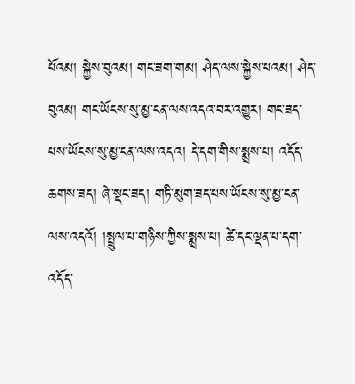པོའམ། སྐྱེས་བུའམ། གང་ཟག་གམ། ཤེད་ལས་སྐྱེས་པའམ། ཤེད་བུའམ། གང་ཡོངས་སུ་མྱ་ངན་ལས་འདའ་བར་འགྱུར། གང་ཟད་པས་ཡོངས་སུ་མྱ་ངན་ལས་འདའ། དེ་དག་གིས་སྨྲས་པ། འདོད་ཆགས་ཟད། ཞེ་སྡང་ཟད། གཏི་མུག་ཟད་པས་ཡོངས་སུ་མྱ་ངན་ ལས་འདའོ། །སྤྲུལ་པ་གཉིས་ཀྱིས་སྨྲས་པ། ཚེ་དང་ལྡན་པ་དག་འདོད་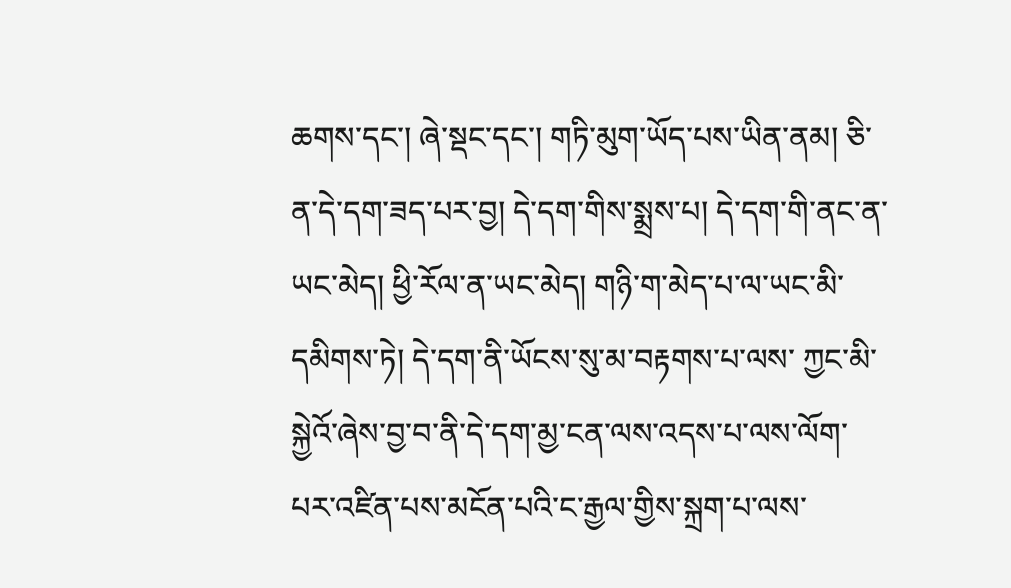ཆགས་དང་། ཞེ་སྡང་དང་། གཏི་མུག་ཡོད་པས་ཡིན་ནམ། ཅི་ན་དེ་དག་ཟད་པར་བྱ། དེ་དག་གིས་སྨྲས་པ། དེ་དག་གི་ནང་ན་ཡང་མེད། ཕྱི་རོལ་ན་ཡང་མེད། གཉི་ག་མེད་པ་ལ་ཡང་མི་དམིགས་ཏེ། དེ་དག་ནི་ཡོངས་སུ་མ་བརྟགས་པ་ལས་ ཀྱང་མི་སྐྱེའོ་ཞེས་བྱ་བ་ནི་དེ་དག་མྱ་ངན་ལས་འདས་པ་ལས་ལོག་པར་འཛིན་པས་མངོན་པའི་ང་རྒྱལ་གྱིས་སྐྲག་པ་ལས་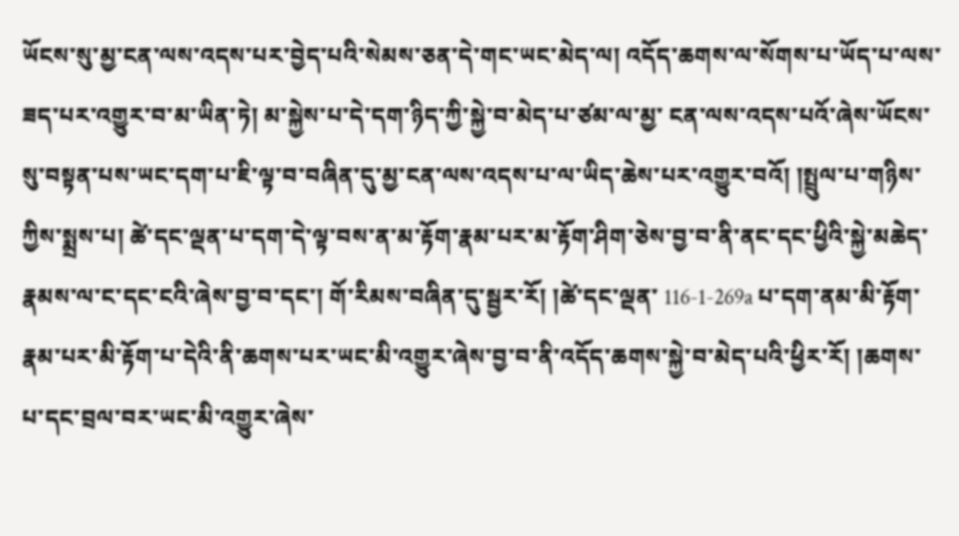ཡོངས་སུ་མྱ་ངན་ལས་འདས་པར་བྱེད་པའི་སེམས་ཅན་དེ་གང་ཡང་མེད་ལ། འདོད་ཆགས་ལ་སོགས་པ་ཡོད་པ་ལས་ཟད་པར་འགྱུར་བ་མ་ཡིན་ཏེ། མ་སྐྱེས་པ་དེ་དག་ཉིད་ཀྱི་སྐྱེ་བ་མེད་པ་ཙམ་ལ་མྱ་ ངན་ལས་འདས་པའོ་ཞེས་ཡོངས་སུ་བསྟན་པས་ཡང་དག་པ་ཇི་ལྟ་བ་བཞིན་དུ་མྱ་ངན་ལས་འདས་པ་ལ་ཡིད་ཆེས་པར་འགྱུར་བའོ། །སྤྲུལ་པ་གཉིས་ཀྱིས་སྨྲས་པ། ཚེ་དང་ལྡན་པ་དག་དེ་ལྟ་བས་ན་མ་རྟོག་རྣམ་པར་མ་རྟོག་ཤིག་ཅེས་བྱ་བ་ནི་ནང་དང་ཕྱིའི་སྐྱེ་མཆེད་རྣམས་ལ་ང་དང་ངའི་ཞེས་བྱ་བ་དང་། གོ་རིམས་བཞིན་དུ་སྦྱར་རོ། །ཚེ་དང་ལྡན་ 116-1-269a པ་དག་ནམ་མི་རྟོག་རྣམ་པར་མི་རྟོག་པ་དེའི་ནི་ཆགས་པར་ཡང་མི་འགྱུར་ཞེས་བྱ་བ་ནི་འདོད་ཆགས་སྐྱེ་བ་མེད་པའི་ཕྱིར་རོ། །ཆགས་པ་དང་བྲལ་བར་ཡང་མི་འགྱུར་ཞེས་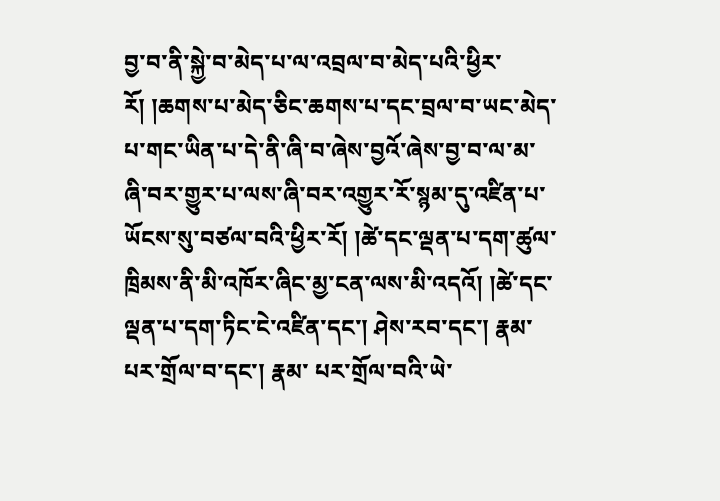བྱ་བ་ནི་སྐྱེ་བ་མེད་པ་ལ་འབྲལ་བ་མེད་པའི་ཕྱིར་རོ། །ཆགས་པ་མེད་ཅིང་ཆགས་པ་དང་བྲལ་བ་ཡང་མེད་ པ་གང་ཡིན་པ་དེ་ནི་ཞི་བ་ཞེས་བྱའོ་ཞེས་བྱ་བ་ལ་མ་ཞི་བར་གྱུར་པ་ལས་ཞི་བར་འགྱུར་རོ་སྙམ་དུ་འཛིན་པ་ཡོངས་སུ་བཙལ་བའི་ཕྱིར་རོ། །ཚེ་དང་ལྡན་པ་དག་ཚུལ་ཁྲིམས་ནི་མི་འཁོར་ཞིང་མྱ་ངན་ལས་མི་འདའོ། །ཚེ་དང་ལྡན་པ་དག་ཏིང་ངེ་འཛིན་དང་། ཤེས་རབ་དང་། རྣམ་པར་གྲོལ་བ་དང་། རྣམ་ པར་གྲོལ་བའི་ཡེ་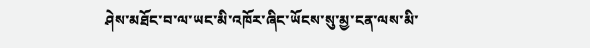ཤེས་མཐོང་བ་ལ་ཡང་མི་འཁོར་ཞིང་ཡོངས་སུ་མྱ་ངན་ལས་མི་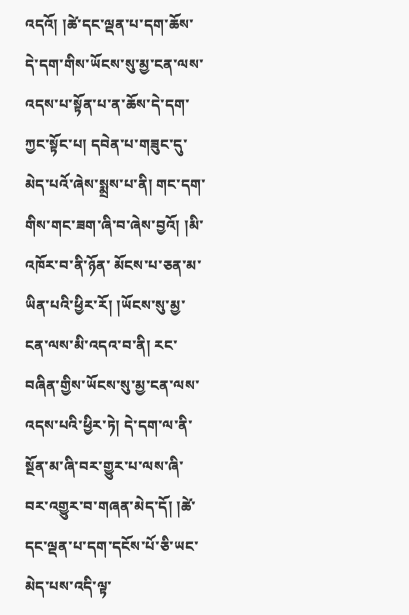འདའོ། །ཚེ་དང་ལྡན་པ་དག་ཆོས་དེ་དག་གིས་ཡོངས་སུ་མྱ་ངན་ལས་འདས་པ་སྟོན་པ་ན་ཆོས་དེ་དག་ཀྱང་སྟོང་པ། དབེན་པ་གཟུང་དུ་མེད་པའོ་ཞེས་སྨྲས་པ་ནི། གང་དག་གིས་གང་ཟག་ཞི་བ་ཞེས་བྱའོ། །མི་འཁོར་བ་ནི་ཉོན་ མོངས་པ་ཅན་མ་ཡིན་པའི་ཕྱིར་རོ། །ཡོངས་སུ་མྱ་ངན་ལས་མི་འདའ་བ་ནི། རང་བཞིན་གྱིས་ཡོངས་སུ་མྱ་ངན་ལས་འདས་པའི་ཕྱིར་ཏེ། དེ་དག་ལ་ནི་སྔོན་མ་ཞི་བར་གྱུར་པ་ལས་ཞི་བར་འགྱུར་བ་གཞན་མེད་དོ། །ཚེ་དང་ལྡན་པ་དག་དངོས་པོ་ཅི་ཡང་མེད་པས་འདི་ལྟ་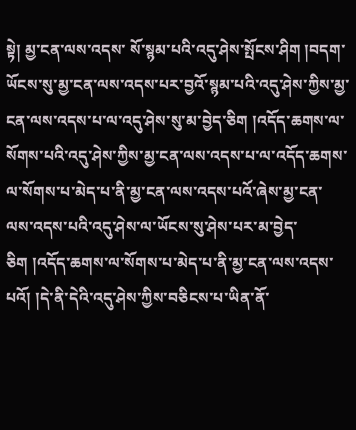སྟེ། མྱ་ངན་ལས་འདས་ སོ་སྙམ་པའི་འདུ་ཤེས་སྤོངས་ཤིག །བདག་ཡོངས་སུ་མྱ་ངན་ལས་འདས་པར་བྱའོ་སྙམ་པའི་འདུ་ཤེས་ཀྱིས་མྱ་ངན་ལས་འདས་པ་ལ་འདུ་ཤེས་སུ་མ་བྱེད་ཅིག །འདོད་ཆགས་ལ་སོགས་པའི་འདུ་ཤེས་ཀྱིས་མྱ་ངན་ལས་འདས་པ་ལ་འདོད་ཆགས་ལ་སོགས་པ་མེད་པ་ནི་མྱ་ངན་ལས་འདས་པའོ་ཞེས་མྱ་ངན་ ལས་འདས་པའི་འདུ་ཤེས་ལ་ཡོངས་སུ་ཤེས་པར་མ་བྱེད་ཅིག །འདོད་ཆགས་ལ་སོགས་པ་མེད་པ་ནི་མྱ་ངན་ལས་འདས་པའོ། །དེ་ནི་དེའི་འདུ་ཤེས་ཀྱིས་བཅིངས་པ་ཡིན་ནོ་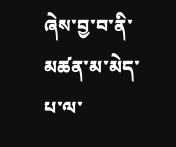ཞེས་བྱ་བ་ནི་མཚན་མ་མེད་པ་ལ་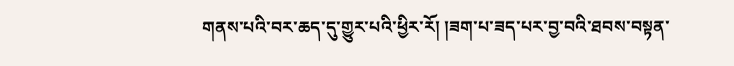གནས་པའི་བར་ཆད་དུ་གྱུར་པའི་ཕྱིར་རོ། །ཟག་པ་ཟད་པར་བྱ་བའི་ཐབས་བསྟན་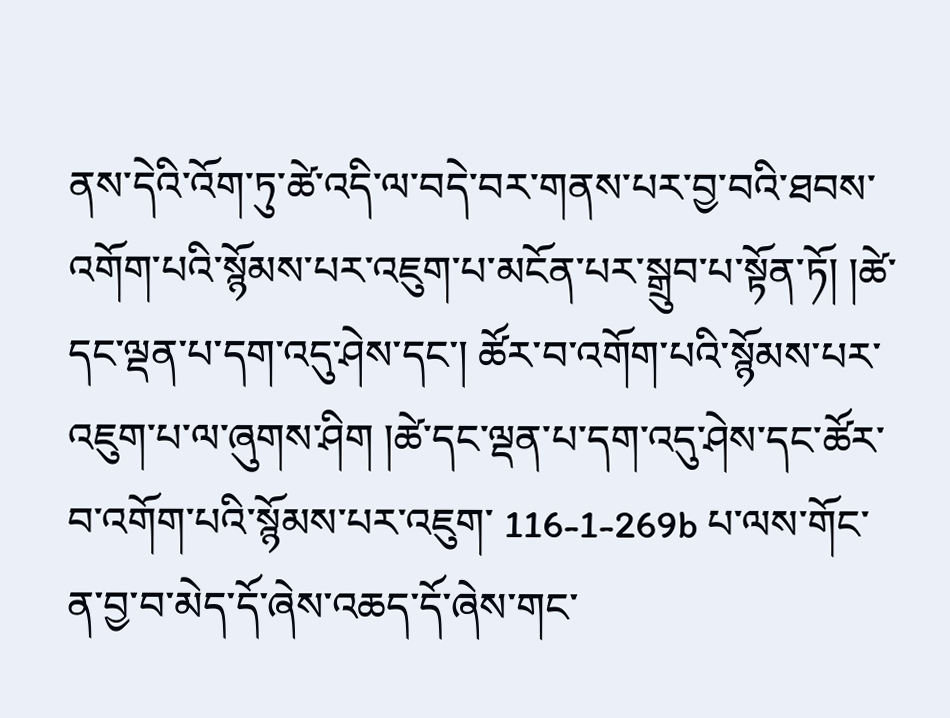ནས་དེའི་འོག་ཏུ་ཚེ་འདི་ལ་བདེ་བར་གནས་པར་བྱ་བའི་ཐབས་འགོག་པའི་སྙོམས་པར་འཇུག་པ་མངོན་པར་སྒྲུབ་པ་སྟོན་ཏོ། །ཚེ་དང་ལྡན་པ་དག་འདུ་ཤེས་དང་། ཚོར་བ་འགོག་པའི་སྙོམས་པར་འཇུག་པ་ལ་ཞུགས་ཤིག །ཚེ་དང་ལྡན་པ་དག་འདུ་ཤེས་དང་ཚོར་བ་འགོག་པའི་སྙོམས་པར་འཇུག་ 116-1-269b པ་ལས་གོང་ན་བྱ་བ་མེད་དོ་ཞེས་འཆད་དོ་ཞེས་གང་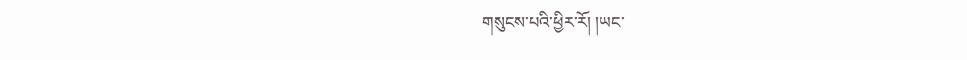གསུངས་པའི་ཕྱིར་རོ། །ཡང་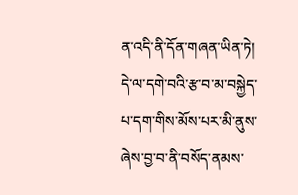ན་འདི་ནི་དོན་གཞན་ཡིན་ཏེ། དེ་ལ་དགེ་བའི་རྩ་བ་མ་བསྐྱེད་པ་དག་གིས་མོས་པར་མི་ནུས་ཞེས་བྱ་བ་ནི་བསོད་ནམས་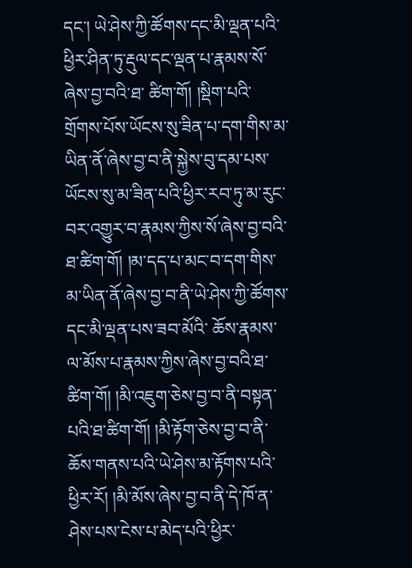དང་། ཡེ་ཤེས་ཀྱི་ཚོགས་དང་མི་ལྡན་པའི་ཕྱིར་ཤིན་ཏུ་རྡུལ་དང་ལྡན་པ་རྣམས་སོ་ཞེས་བྱ་བའི་ཐ་ ཚིག་གོ། །སྡིག་པའི་གྲོགས་པོས་ཡོངས་སུ་ཟིན་པ་དག་གིས་མ་ཡིན་ནོ་ཞེས་བྱ་བ་ནི་སྐྱེས་བུ་དམ་པས་ཡོངས་སུ་མ་ཟིན་པའི་ཕྱིར་རབ་ཏུ་མ་རུང་བར་འགྱུར་བ་རྣམས་ཀྱིས་སོ་ཞེས་བྱ་བའི་ཐ་ཚིག་གོ། །མ་དད་པ་མང་བ་དག་གིས་མ་ཡིན་ནོ་ཞེས་བྱ་བ་ནི་ཡེ་ཤེས་ཀྱི་ཚོགས་དང་མི་ལྡན་པས་ཟབ་མོའི་ ཆོས་རྣམས་ལ་མོས་པ་རྣམས་ཀྱིས་ཞེས་བྱ་བའི་ཐ་ཚིག་གོ། །མི་འཇུག་ཅེས་བྱ་བ་ནི་བསྟན་པའི་ཐ་ཚིག་གོ། །མི་རྟོག་ཅེས་བྱ་བ་ནི་ཆོས་གནས་པའི་ཡེ་ཤེས་མ་རྟོགས་པའི་ཕྱིར་རོ། །མི་མོས་ཞེས་བྱ་བ་ནི་དེ་ཁོ་ན་ཤེས་པས་ངེས་པ་མེད་པའི་ཕྱིར་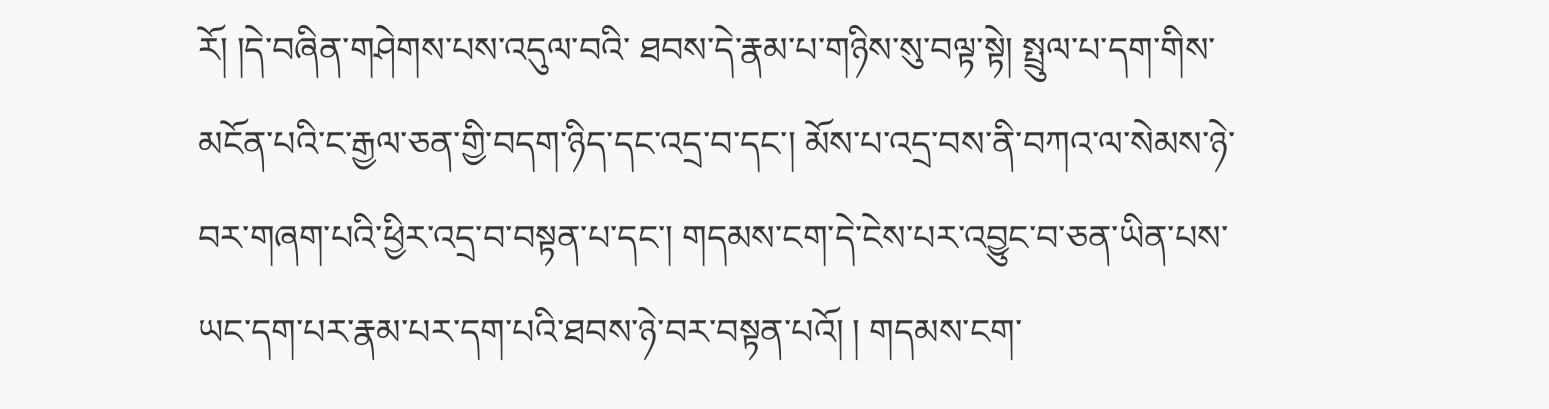རོ། །དེ་བཞིན་གཤེགས་པས་འདུལ་བའི་ ཐབས་དེ་རྣམ་པ་གཉིས་སུ་བལྟ་སྟེ། སྤྲུལ་པ་དག་གིས་མངོན་པའི་ང་རྒྱལ་ཅན་གྱི་བདག་ཉིད་དང་འདྲ་བ་དང་། མོས་པ་འདྲ་བས་ནི་བཀའ་ལ་སེམས་ཉེ་བར་གཞག་པའི་ཕྱིར་འདྲ་བ་བསྟན་པ་དང་། གདམས་ངག་དེ་ངེས་པར་འབྱུང་བ་ཅན་ཡིན་པས་ཡང་དག་པར་རྣམ་པར་དག་པའི་ཐབས་ཉེ་བར་བསྟན་པའོ། ། གདམས་ངག་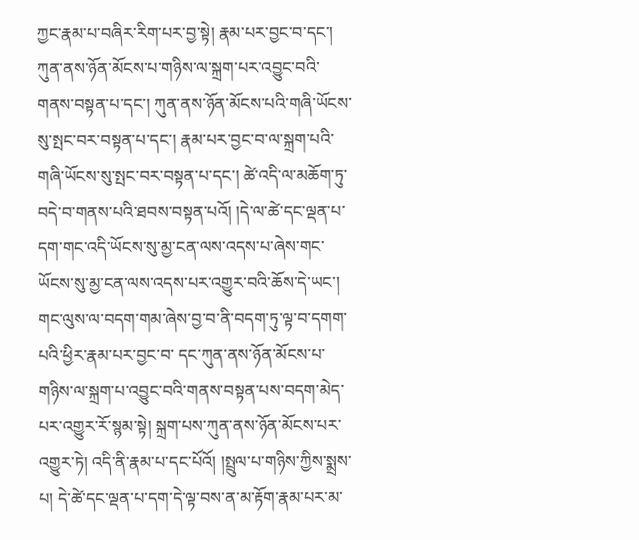ཀྱང་རྣམ་པ་བཞིར་རིག་པར་བྱ་སྟེ། རྣམ་པར་བྱང་བ་དང་། ཀུན་ནས་ཉོན་མོངས་པ་གཉིས་ལ་སྐྲག་པར་འབྱུང་བའི་གནས་བསྟན་པ་དང་། ཀུན་ནས་ཉོན་མོངས་པའི་གཞི་ཡོངས་སུ་སྤང་བར་བསྟན་པ་དང་། རྣམ་པར་བྱང་བ་ལ་སྐྲག་པའི་གཞི་ཡོངས་སུ་སྤང་བར་བསྟན་པ་དང་། ཚེ་འདི་ལ་མཆོག་ཏུ་བདེ་བ་གནས་པའི་ཐབས་བསྟན་པའོ། །དེ་ལ་ཚེ་དང་ལྡན་པ་དག་གང་འདི་ཡོངས་སུ་མྱ་ངན་ལས་འདས་པ་ཞེས་གང་ཡོངས་སུ་མྱ་ངན་ལས་འདས་པར་འགྱུར་བའི་ཆོས་དེ་ཡང་། གང་ལུས་ལ་བདག་གམ་ཞེས་བྱ་བ་ནི་བདག་ཏུ་ལྟ་བ་དགག་པའི་ཕྱིར་རྣམ་པར་བྱང་བ་ དང་ཀུན་ནས་ཉོན་མོངས་པ་གཉིས་ལ་སྐྲག་པ་འབྱུང་བའི་གནས་བསྟན་པས་བདག་མེད་པར་འགྱུར་རོ་སྙམ་སྟེ། སྐྲག་པས་ཀུན་ནས་ཉོན་མོངས་པར་འགྱུར་ཏེ། འདི་ནི་རྣམ་པ་དང་པོའོ། །སྤྲུལ་པ་གཉིས་ཀྱིས་སྨྲས་པ། དེ་ཚེ་དང་ལྡན་པ་དག་དེ་ལྟ་བས་ན་མ་རྟོག་རྣམ་པར་མ་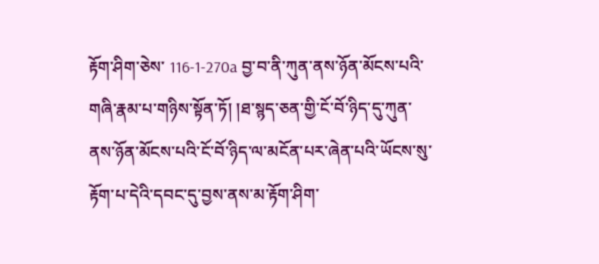རྟོག་ཤིག་ཅེས་ 116-1-270a བྱ་བ་ནི་ཀུན་ནས་ཉོན་མོངས་པའི་གཞི་རྣམ་པ་གཉིས་སྟོན་ཏོ། །ཐ་སྙད་ཅན་གྱི་ངོ་བོ་ཉིད་དུ་ཀུན་ནས་ཉོན་མོངས་པའི་ངོ་བོ་ཉིད་ལ་མངོན་པར་ཞེན་པའི་ཡོངས་སུ་རྟོག་པ་དེའི་དབང་དུ་བྱས་ནས་མ་རྟོག་ཤིག་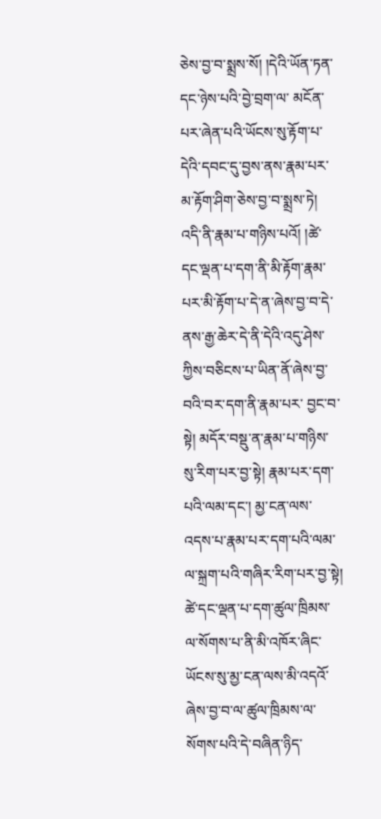ཅེས་བྱ་བ་སྨྲས་སོ། །དེའི་ཡོན་ཏན་དང་ཉེས་པའི་བྱེ་བྲག་ལ་ མངོན་པར་ཞེན་པའི་ཡོངས་སུ་རྟོག་པ་དེའི་དབང་དུ་བྱས་ནས་རྣམ་པར་མ་རྟོག་ཤིག་ཅེས་བྱ་བ་སྨྲས་ཏེ། འདི་ནི་རྣམ་པ་གཉིས་པའོ། །ཚེ་དང་ལྡན་པ་དག་ནི་མི་རྟོག་རྣམ་པར་མི་རྟོག་པ་དེ་ན་ཞེས་བྱ་བ་དེ་ནས་རྒྱ་ཆེར་དེ་ནི་དེའི་འདུ་ཤེས་ཀྱིས་བཅིངས་པ་ཡིན་ནོ་ཞེས་བྱ་བའི་བར་དག་ནི་རྣམ་པར་ བྱང་བ་སྟེ། མདོར་བསྡུ་ན་རྣམ་པ་གཉིས་སུ་རིག་པར་བྱ་སྟེ། རྣམ་པར་དག་པའི་ལམ་དང་། མྱ་ངན་ལས་འདས་པ་རྣམ་པར་དག་པའི་ལམ་ལ་སྐྲག་པའི་གཞིར་རིག་པར་བྱ་སྟེ། ཚེ་དང་ལྡན་པ་དག་ཚུལ་ཁྲིམས་ལ་སོགས་པ་ནི་མི་འཁོར་ཞིང་ཡོངས་སུ་མྱ་ངན་ལས་མི་འདའོ་ ཞེས་བྱ་བ་ལ་ཚུལ་ཁྲིམས་ལ་སོགས་པའི་དེ་བཞིན་ཉིད་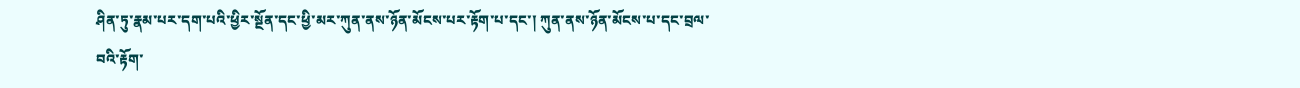ཤིན་ཏུ་རྣམ་པར་དག་པའི་ཕྱིར་སྔོན་དང་ཕྱི་མར་ཀུན་ནས་ཉོན་མོངས་པར་རྟོག་པ་དང་། ཀུན་ནས་ཉོན་མོངས་པ་དང་བྲལ་བའི་རྟོག་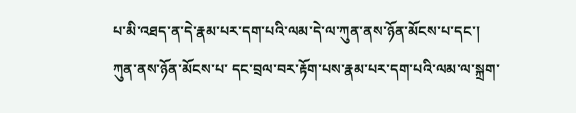པ་མི་འཐད་ན་དེ་རྣམ་པར་དག་པའི་ལམ་དེ་ལ་ཀུན་ནས་ཉོན་མོངས་པ་དང་། ཀུན་ནས་ཉོན་མོངས་པ་ དང་བྲལ་བར་རྟོག་པས་རྣམ་པར་དག་པའི་ལམ་ལ་སྐྲག་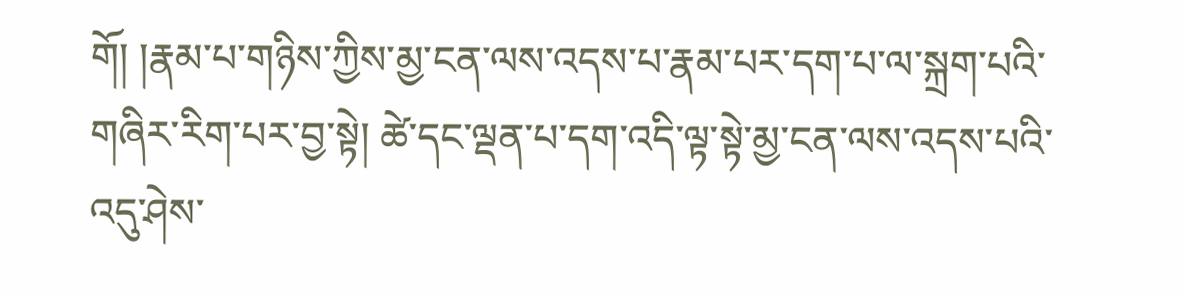གོ། །རྣམ་པ་གཉིས་ཀྱིས་མྱ་ངན་ལས་འདས་པ་རྣམ་པར་དག་པ་ལ་སྐྲག་པའི་གཞིར་རིག་པར་བྱ་སྟེ། ཚེ་དང་ལྡན་པ་དག་འདི་ལྟ་སྟེ་མྱ་ངན་ལས་འདས་པའི་འདུ་ཤེས་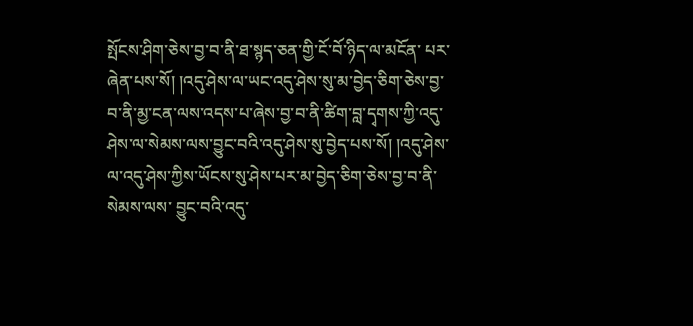སྤོངས་ཤིག་ཅེས་བྱ་བ་ནི་ཐ་སྙད་ཅན་གྱི་ངོ་བོ་ཉིད་ལ་མངོན་ པར་ཞེན་པས་སོ། །འདུ་ཤེས་ལ་ཡང་འདུ་ཤེས་སུ་མ་བྱེད་ཅིག་ཅེས་བྱ་བ་ནི་མྱ་ངན་ལས་འདས་པ་ཞེས་བྱ་བ་ནི་ཚིག་བླ་དྭགས་ཀྱི་འདུ་ཤེས་ལ་སེམས་ལས་བྱུང་བའི་འདུ་ཤེས་སུ་བྱེད་པས་སོ། །འདུ་ཤེས་ལ་འདུ་ཤེས་ཀྱིས་ཡོངས་སུ་ཤེས་པར་མ་བྱེད་ཅིག་ཅེས་བྱ་བ་ནི་སེམས་ལས་ བྱུང་བའི་འདུ་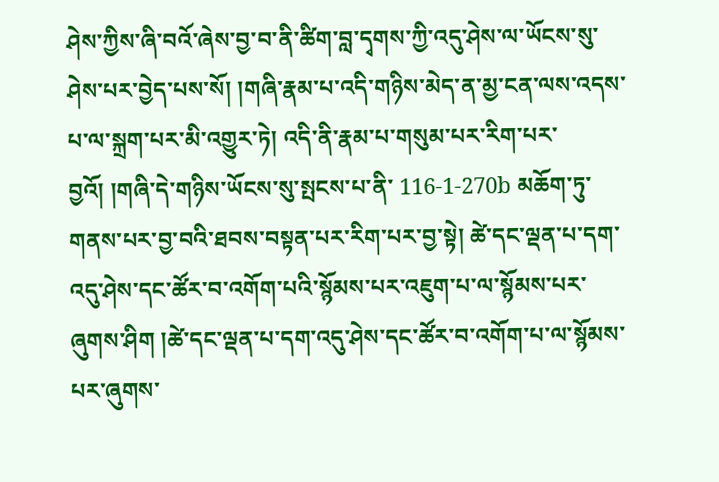ཤེས་ཀྱིས་ཞི་བའོ་ཞེས་བྱ་བ་ནི་ཚིག་བླ་དྭགས་ཀྱི་འདུ་ཤེས་ལ་ཡོངས་སུ་ཤེས་པར་བྱེད་པས་སོ། །གཞི་རྣམ་པ་འདི་གཉིས་མེད་ན་མྱ་ངན་ལས་འདས་པ་ལ་སྐྲག་པར་མི་འགྱུར་ཏེ། འདི་ནི་རྣམ་པ་གསུམ་པར་རིག་པར་བྱའོ། །གཞི་དེ་གཉིས་ཡོངས་སུ་སྤངས་པ་ནི་ 116-1-270b མཆོག་ཏུ་གནས་པར་བྱ་བའི་ཐབས་བསྟན་པར་རིག་པར་བྱ་སྟེ། ཚེ་དང་ལྡན་པ་དག་འདུ་ཤེས་དང་ཚོར་བ་འགོག་པའི་སྙོམས་པར་འཇུག་པ་ལ་སྙོམས་པར་ཞུགས་ཤིག །ཚེ་དང་ལྡན་པ་དག་འདུ་ཤེས་དང་ཚོར་བ་འགོག་པ་ལ་སྙོམས་པར་ཞུགས་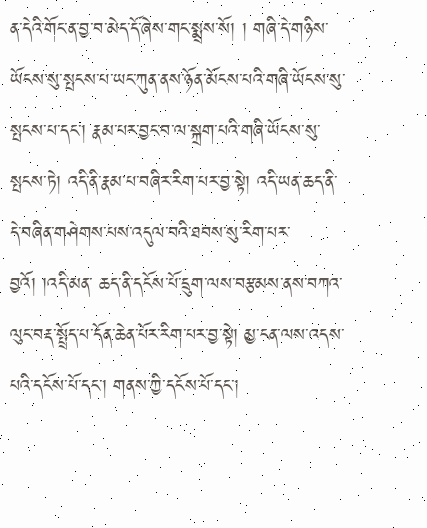ན་དེའི་གོང་ན་བྱ་བ་མེད་དོ་ཞེས་གང་སྨྲས་སོ། ། གཞི་དེ་གཉིས་ཡོངས་སུ་སྤངས་པ་ཡང་ཀུན་ནས་ཉོན་མོངས་པའི་གཞི་ཡོངས་སུ་སྤངས་པ་དང་། རྣམ་པར་བྱང་བ་ལ་སྐྲག་པའི་གཞི་ཡོངས་སུ་སྤངས་ཏེ། འདི་ནི་རྣམ་པ་བཞིར་རིག་པར་བྱ་སྟེ། འདི་ཡན་ཆད་ནི་དེ་བཞིན་གཤེགས་པས་འདུལ་བའི་ཐབས་སུ་རིག་པར་བྱའོ། །འདི་མན་ ཆད་ནི་དངོས་པོ་དྲུག་ལས་བརྩམས་ནས་བཀའ་ལུང་བརྡ་སྤྲོད་པ་དོན་ཆེན་པོར་རིག་པར་བྱ་སྟེ། མྱ་ངན་ལས་འདས་པའི་དངོས་པོ་དང་། གནས་ཀྱི་དངོས་པོ་དང་།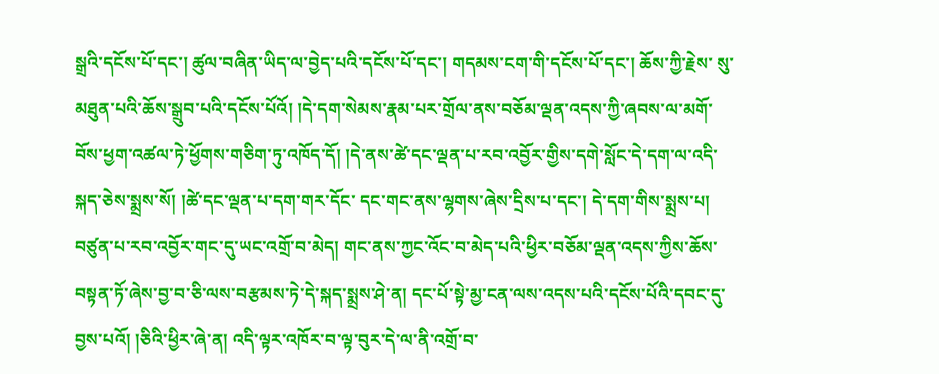སྒྲའི་དངོས་པོ་དང་། ཚུལ་བཞིན་ཡིད་ལ་བྱེད་པའི་དངོས་པོ་དང་། གདམས་ངག་གི་དངོས་པོ་དང་། ཆོས་ཀྱི་རྗེས་ སུ་མཐུན་པའི་ཆོས་སྒྲུབ་པའི་དངོས་པོའོ། །དེ་དག་སེམས་རྣམ་པར་གྲོལ་ནས་བཅོམ་ལྡན་འདས་ཀྱི་ཞབས་ལ་མགོ་བོས་ཕྱག་འཚལ་ཏེ་ཕྱོགས་གཅིག་ཏུ་འཁོད་དོ། །དེ་ནས་ཚེ་དང་ལྡན་པ་རབ་འབྱོར་གྱིས་དགེ་སློང་དེ་དག་ལ་འདི་སྐད་ཅེས་སྨྲས་སོ། །ཚེ་དང་ལྡན་པ་དག་གར་དོང་ དང་གང་ནས་ལྷགས་ཞེས་དྲིས་པ་དང་། དེ་དག་གིས་སྨྲས་པ། བཙུན་པ་རབ་འབྱོར་གང་དུ་ཡང་འགྲོ་བ་མེད། གང་ནས་ཀྱང་འོང་བ་མེད་པའི་ཕྱིར་བཅོམ་ལྡན་འདས་ཀྱིས་ཆོས་བསྟན་ཏོ་ཞེས་བྱ་བ་ཅི་ལས་བརྩམས་ཏེ་དེ་སྐད་སྨྲས་ཤེ་ན། དང་པོ་སྟེ་མྱ་ངན་ལས་འདས་པའི་དངོས་པོའི་དབང་དུ་ བྱས་པའོ། །ཅིའི་ཕྱིར་ཞེ་ན། འདི་ལྟར་འཁོར་བ་ལྟ་བུར་དེ་ལ་ནི་འགྲོ་བ་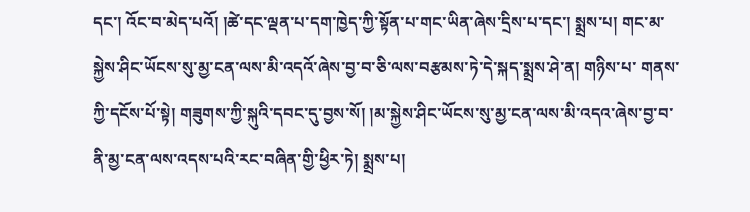དང་། འོང་བ་མེད་པའོ། །ཚེ་དང་ལྡན་པ་དག་ཁྱེད་ཀྱི་སྟོན་པ་གང་ཡིན་ཞེས་དྲིས་པ་དང་། སྨྲས་པ། གང་མ་སྐྱེས་ཤིང་ཡོངས་སུ་མྱ་ངན་ལས་མི་འདའོ་ཞེས་བྱ་བ་ཅི་ལས་བརྩམས་ཏེ་དེ་སྐད་སྨྲས་ཤེ་ན། གཉིས་པ་ གནས་ཀྱི་དངོས་པོ་སྟེ། གཟུགས་ཀྱི་སྐུའི་དབང་དུ་བྱས་སོ། །མ་སྐྱེས་ཤིང་ཡོངས་སུ་མྱ་ངན་ལས་མི་འདའ་ཞེས་བྱ་བ་ནི་མྱ་ངན་ལས་འདས་པའི་རང་བཞིན་གྱི་ཕྱིར་ཏེ། སྨྲས་པ།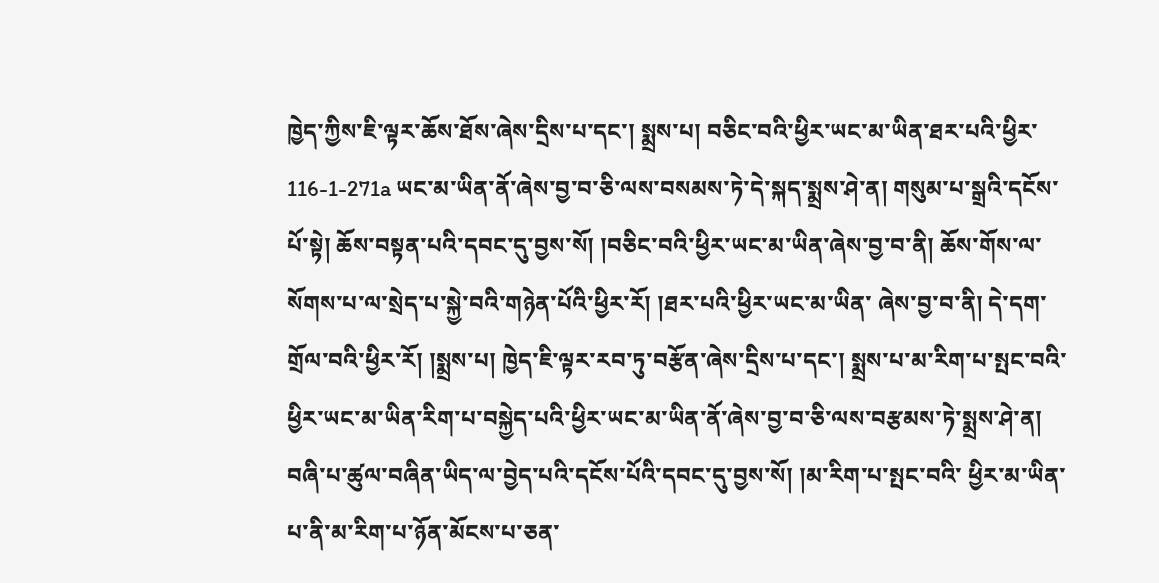ཁྱེད་ཀྱིས་ཇི་ལྟར་ཆོས་ཐོས་ཞེས་དྲིས་པ་དང་། སྨྲས་པ། བཅིང་བའི་ཕྱིར་ཡང་མ་ཡིན་ཐར་པའི་ཕྱིར་ 116-1-271a ཡང་མ་ཡིན་ནོ་ཞེས་བྱ་བ་ཅི་ལས་བསམས་ཏེ་དེ་སྐད་སྨྲས་ཤེ་ན། གསུམ་པ་སྒྲའི་དངོས་པོ་སྟེ། ཆོས་བསྟན་པའི་དབང་དུ་བྱས་སོ། །བཅིང་བའི་ཕྱིར་ཡང་མ་ཡིན་ཞེས་བྱ་བ་ནི། ཆོས་གོས་ལ་སོགས་པ་ལ་སྲེད་པ་སྐྱེ་བའི་གཉེན་པོའི་ཕྱིར་རོ། །ཐར་པའི་ཕྱིར་ཡང་མ་ཡིན་ ཞེས་བྱ་བ་ནི། དེ་དག་གྲོལ་བའི་ཕྱིར་རོ། །སྨྲས་པ། ཁྱེད་ཇི་ལྟར་རབ་ཏུ་བརྩོན་ཞེས་དྲིས་པ་དང་། སྨྲས་པ་མ་རིག་པ་སྤང་བའི་ཕྱིར་ཡང་མ་ཡིན་རིག་པ་བསྐྱེད་པའི་ཕྱིར་ཡང་མ་ཡིན་ནོ་ཞེས་བྱ་བ་ཅི་ལས་བརྩམས་ཏེ་སྨྲས་ཤེ་ན། བཞི་པ་ཚུལ་བཞིན་ཡིད་ལ་བྱེད་པའི་དངོས་པོའི་དབང་དུ་བྱས་སོ། །མ་རིག་པ་སྤང་བའི་ ཕྱིར་མ་ཡིན་པ་ནི་མ་རིག་པ་ཉོན་མོངས་པ་ཅན་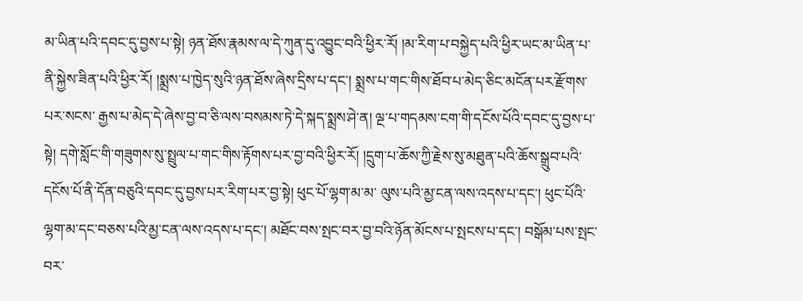མ་ཡིན་པའི་དབང་དུ་བྱས་པ་སྟེ། ཉན་ཐོས་རྣམས་ལ་དེ་ཀུན་དུ་འབྱུང་བའི་ཕྱིར་རོ། །མ་རིག་པ་བསྐྱེད་པའི་ཕྱིར་ཡང་མ་ཡིན་པ་ནི་སྐྱེས་ཟིན་པའི་ཕྱིར་རོ། །སྨྲས་པ་ཁྱེད་སུའི་ཉན་ཐོས་ཞེས་དྲིས་པ་དང་། སྨྲས་པ་གང་གིས་ཐོབ་པ་མེད་ཅིང་མངོན་པར་རྫོགས་པར་སངས་ རྒྱས་པ་མེད་དེ་ཞེས་བྱ་བ་ཅི་ལས་བསམས་ཏེ་དེ་སྐད་སྨྲས་ཤེ་ན། ལྔ་པ་གདམས་ངག་གི་དངོས་པོའི་དབང་དུ་བྱས་པ་སྟེ། དགེ་སློང་གི་གཟུགས་སུ་སྤྲུལ་པ་གང་གིས་རྟོགས་པར་བྱ་བའི་ཕྱིར་རོ། །དྲུག་པ་ཆོས་ཀྱི་རྗེས་སུ་མཐུན་པའི་ཆོས་སྒྲུབ་པའི་དངོས་པོ་ནི་དོན་བཅུའི་དབང་དུ་བྱས་པར་རིག་པར་བྱ་སྟེ། ཕུང་པོ་ལྷག་མ་མ་ ལུས་པའི་མྱ་ངན་ལས་འདས་པ་དང་། ཕུང་པོའི་ལྷག་མ་དང་བཅས་པའི་མྱ་ངན་ལས་འདས་པ་དང་། མཐོང་བས་སྤང་བར་བྱ་བའི་ཉོན་མོངས་པ་སྤངས་པ་དང་། བསྒོམ་པས་སྤང་བར་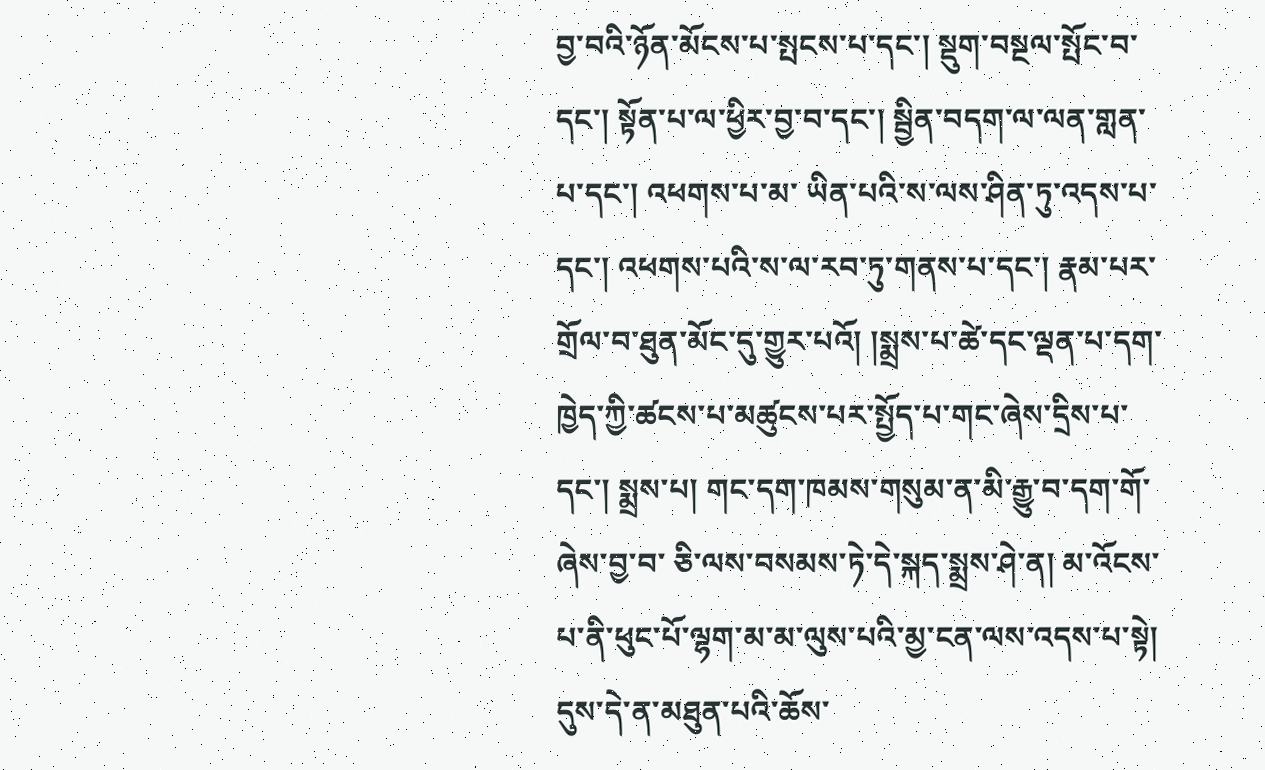བྱ་བའི་ཉོན་མོངས་པ་སྤངས་པ་དང་། སྡུག་བསྔལ་སྤོང་བ་དང་། སྟོན་པ་ལ་ཕྱིར་བྱ་བ་དང་། སྦྱིན་བདག་ལ་ལན་གླན་པ་དང་། འཕགས་པ་མ་ ཡིན་པའི་ས་ལས་ཤིན་ཏུ་འདས་པ་དང་། འཕགས་པའི་ས་ལ་རབ་ཏུ་གནས་པ་དང་། རྣམ་པར་གྲོལ་བ་ཐུན་མོང་དུ་གྱུར་པའོ། །སྨྲས་པ་ཚེ་དང་ལྡན་པ་དག་ཁྱེད་ཀྱི་ཚངས་པ་མཚུངས་པར་སྤྱོད་པ་གང་ཞེས་དྲིས་པ་དང་། སྨྲས་པ། གང་དག་ཁམས་གསུམ་ན་མི་རྒྱུ་བ་དག་གོ་ཞེས་བྱ་བ་ ཅི་ལས་བསམས་ཏེ་དེ་སྐད་སྨྲས་ཤེ་ན། མ་འོངས་པ་ནི་ཕུང་པོ་ལྷག་མ་མ་ལུས་པའི་མྱ་ངན་ལས་འདས་པ་སྟེ། དུས་དེ་ན་མཐུན་པའི་ཆོས་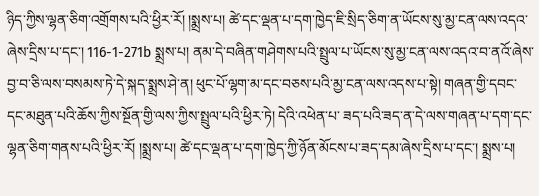ཉིད་ཀྱིས་ལྷན་ཅིག་འགྲོགས་པའི་ཕྱིར་རོ། །སྨྲས་པ། ཚེ་དང་ལྡན་པ་དག་ཁྱེད་ཇི་སྲིད་ཅིག་ན་ཡོངས་སུ་མྱ་ངན་ལས་འདའ་ཞེས་དྲིས་པ་དང་། 116-1-271b སྨྲས་པ། ནམ་དེ་བཞིན་གཤེགས་པའི་སྤྲུལ་པ་ཡོངས་སུ་མྱ་ངན་ལས་འདའ་བ་ནའོ་ཞེས་བྱ་བ་ཅི་ལས་བསམས་ཏེ་དེ་སྐད་སྨྲས་ཤེ་ན། ཕུང་པོ་ལྷག་མ་དང་བཅས་པའི་མྱ་ངན་ལས་འདས་པ་སྟེ། གཞན་གྱི་དབང་དང་མཐུན་པའི་ཆོས་ཀྱིས་སྔོན་གྱི་ལས་ཀྱིས་སྤྲུལ་པའི་ཕྱིར་ཏེ། དེའི་འཕེན་པ་ ཟད་པའི་ཟད་ན་དེ་ལས་གཞན་པ་དག་དང་ལྷན་ཅིག་གནས་པའི་ཕྱིར་རོ། །སྨྲས་པ། ཚེ་དང་ལྡན་པ་དག་ཁྱེད་ཀྱི་ཉོན་མོངས་པ་ཟད་དམ་ཞེས་དྲིས་པ་དང་། སྨྲས་པ།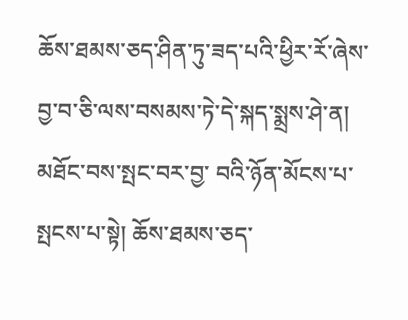ཆོས་ཐམས་ཅད་ཤིན་ཏུ་ཟད་པའི་ཕྱིར་རོ་ཞེས་བྱ་བ་ཅི་ལས་བསམས་ཏེ་དེ་སྐད་སྨྲས་ཤེ་ན། མཐོང་བས་སྤང་བར་བྱ་ བའི་ཉོན་མོངས་པ་སྤངས་པ་སྟེ། ཆོས་ཐམས་ཅད་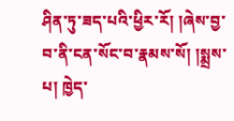ཤིན་ཏུ་ཟད་པའི་ཕྱིར་རོ། །ཞེས་བྱ་བ་ནི་ངན་སོང་བ་རྣམས་སོ། །སྨྲས་པ། ཁྱེད་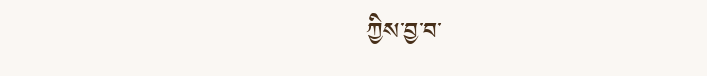ཀྱིས་བྱ་བ་